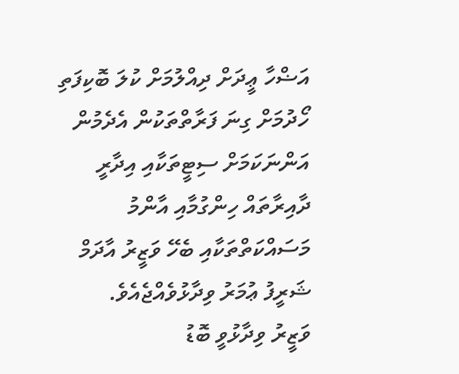އަޟްހާ ޢީދަށް ދިއްލުމަށް ކުލަ ބޮކިފަތި ހޯދުމަށް ގިނަ ފަރާތްތަކުން އެދެމުން އަންނަކަމަށް ސިޓީތަކާއި އިދާރީ ދާއިރާތައް ހިންގުމާއި އާންމު މަސައްކަތްތަކާއި ބެހޭ ވަޒީރު އާދަމް ޝަރީފު ޢުމަރު ވިދާޅުވެއްޖެއެވެ.
ވަޒީރު ވިދާޅުވީ ބޮޑު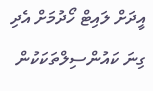އީދަށް ލައިޓް ހޯދުމަށް އެދި ގިނަ ކައުންސިލްތަކަކުން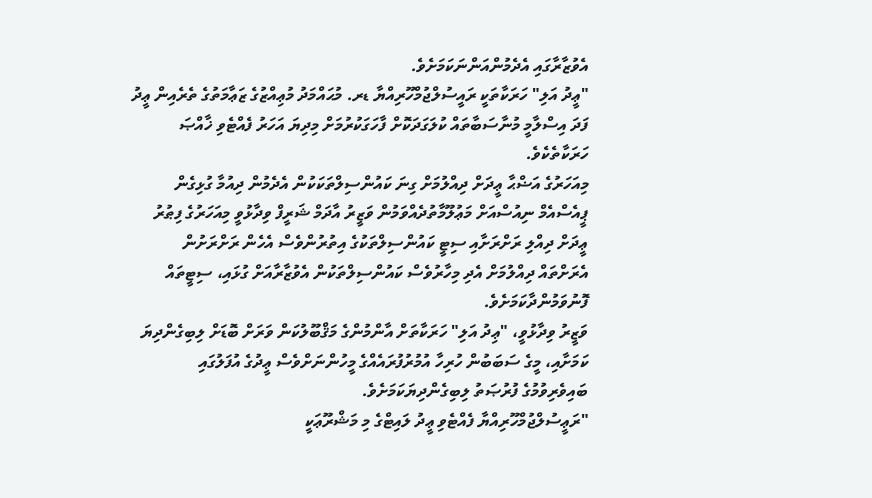އެވުޒާރާގައި އެދެމުންއަންނަކަމަށެވެ.
"ޢީދު އަލި" ހަރަކާތަކީ ރައީސުލްޖުމްހޫރިއްޔާ ޑރ. މުޙައްމަދު މުޢިއްޒުގެ ޒަޢާމަތުގެ ތެރެއިން ޢީދު ފަދަ އިސްލާމީ މުނާސަބާތައް ކުލަގަދަކޮށް ފާހަގަކުރުމަށް މިދިޔަ އަހަރު ފެއްޓެވި ޚާއްޞަ ހަރަކާތެކެވެ.
މިއަހަރުގެ އަޟްޙާ ޢީދަށް ދިއްލުމަށް ގިނަ ކައުންސިލްތަކަކުން އެދެމުން ދިއުމާ ގުޅިގެން ޕީއެސްއެމް ނިއުސްއަށް މަޢުލޫމާތުދެއްވަމުން ވަޒީރު އާދަމް ޝަރީފް ވިދާޅުވީ މިއަހަރުގެ ފިޠުރު ޢީދަށް ދިއްލި ރަށްރަށާއި ސިޓީ ކައުންސިލްތަކުގެ އިތުރުންވެސް އެހެން ރަށްރަށުން އެރަށްތައް ދިއްލުމަށް އެދި މިހާރުވެސް ކައުންސިލްތަކުން އެވުޒާރާއަށް ގުޅައި، ސިޓީތައް ފޮނުވަމުންދާކަމަށެވެ.
ވަޒީރު ވިދާޅުވީ، "ޢިދު އަލި" ހަރަކާތަށް އާންމުންގެ މަޤްބޫލުކަން ވަރަށް ބޮޑަށް ލިބިގެންދިޔަ ކަމަށާއި، މީގެ ސަބަބުން ހުރިހާ އުމުރުފުރައެއްގެ މީހުންނަށްވެސް ޢީދުގެ އުފަލުގައި ބައިވެރިވުމުގެ ފުރުޞަތު ލިބިގެންދިޔަކަމަށެވެ.
"ރަޢީސުލްޖުމްހޫރިއްޔާ ފެއްޓެވި ޢީދު ލައިޓްގެ މި މަޝްރޫޢަކީ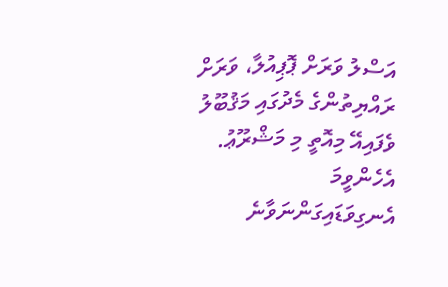އަސްލު ވަރަށް ޕޮޕިއުލާ، ވަރަށް ރައްޔިތުންގެ މެދުގައި މަޤުބޫލު ވެފައިއޭ މިއޮތީ މި މަޝްރޫޢު. އެހެންވީމަ އެނގިވަޑައިގަންނަވާނެ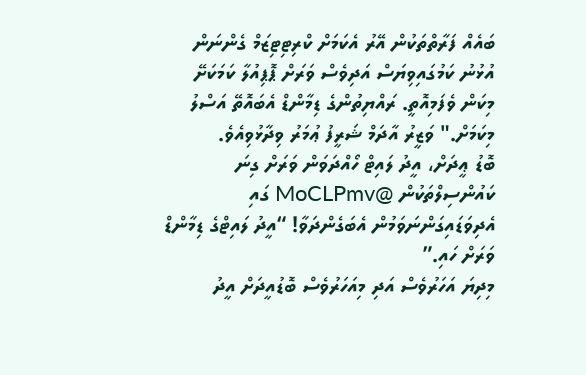ބައެއް ފަރާތްތަކުން އޭރު އެކަމަށް ކްރިޓިޓިޒަމް ގެންނަން އުޅުނު ކަމުގައިވިޔަސް އަދިވެސް ވަރަށް ޕޮޕިއުލާ ކަމަކަށޭ މިކަން ވެފަމިއޮތީ. ރައްޔިތުންގެ ޑިމާންޑް އެބައޮތޭ އަސްލު މިކަމަށް." ވަޒީރު އާދަމް ޝަރީފު ޢުމަރު ވިދާޅުވިއެވެ.
ބޮޑު ޢީދަށް، އީދު ލައިޓް ހޯއްދަވަން ވަރަށް ގިނަ ކައުންސިލްތަކުން @MoCLPmv ގައި އެދިވަޑައިގަންނަވަމުން އެބަގެންދަވާ! “އީދު ލައިޓްގެ ޑިމާންޑް ވަރަށް ހައި.”
މިދިޔަ އަހަރުވެސް އަދި މިއަހަރުވެސް ބޮޑުއީދަށް އީދު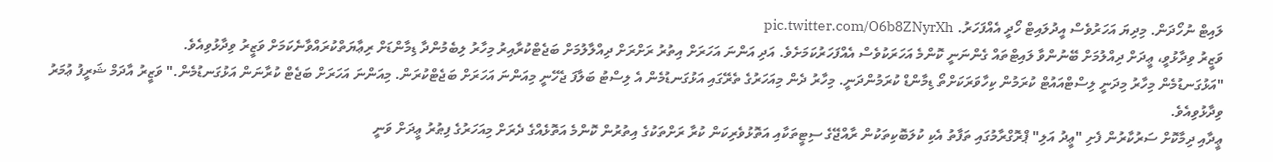ލައިޓް ނުހޯދަން. މިދިޔަ އަހަރުވެސް އީދުލައިޓް ހޯދީ އެއްފަހަރު. pic.twitter.com/O6b8ZNyrXh
ވަޒީރު ވިދާޅުވީ، ޢީދަށް ދިއްލުމަށް ބޭނުންވާ ލައިޓްތައް ގެންނަނީ ކޮންމެ އަހަރަކުވެސް އެއްފަހަރުކަމަށެވެ. އަދި އަންނަ އަހަރަށް އިތުރު ރަށްރަށް ދިއްލާލުމަށް ބަޖެޓްކުރާއިރު މިހާރު ލިބެމުންދާ ޑިމާންޑަށް ރިޢާޔަތްކުރައްވާނެކަމަށް ވަޒީރު ވިދާޅުވިއެވެ.
"އަޅުގަނޑުމެން މިހާރު މިދަނީ ލިސްޓްއައުޓް ކުރަމުން ކިހާވަރަކަށްތޯ ޑިމާންޑް ކުރަމުންދަނީ. މިހާރު ދެން މިއަހަރުގެ ތެރޭގައި އަޅުގަނޑުމެން އެ ލިސްޓު ބަލާފަ ޖެހޭނީ މިއަންނަ އަހަރަށް ބަޖެޓްކުރަން. މިއަންނަ އަހަރަށް ބަޖެޓް ކުރާނަން އަޅުގަނޑުމެން." ވަޒީރު އާދަމް ޝަރީފު ޢުމަރު ވިދާޅުވިއެވެ.
ޢީދާއި ދިމާކޮށް ސަރުކާރުން ފެށި "ޢީދު އަލި" ޕްރޮގްރާމުގައި ތަފާތު އެކި ކުލަބޮކިތަކުން ރާއްޖޭގެ ސިޓީތަކާއި އަތޮޅުވެރިކަން ކުރާ ރަށްތަކުގެ އިތުރުން ކޮންމެ އަތޮޅެއްގެ ދެރަށް މިއަހަރުގެ ފިޠުރު ޢީދަށް ވަނީ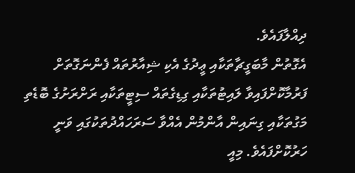ދިއްލާފައެވެ.
އެގޮތުން މާބަގީޗާތަކާއި ޢީދުގެ އެކި ޝިއާރުތައް ފެންނަގޮތަށް ފަރުމާކޮށްފައިވާ ލައިޓުތަކާއި ގިޑިގެތައް ސިޓީތަކާއި ރަށްރަށުގެ ބޮޑެތި މަގުތަކާއި ގިނައިން އާންމުން އެއްވާ ސަރަހައްދުތަކުގައި ވަނީ ހަރުކޮށްފައެވެ. މިއީ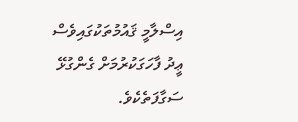އިސްލާމީ ޤައުމުތަކުގައިވެސް ޢީދު ފާހަގަކުރުމަށް ގެންގުޅޭ ސަގާފަތެކެވެ.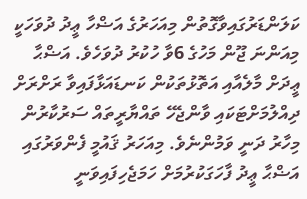ކަލަންޑަރުގައިވާގޮތުން މިއަހަރުގެ އަޟްހާ ޢީދު ދުވަހަކީ މިއަންނަ ޖޫން މަހުގެ 6ވާ ހުކުރު ދުވަހެވެ. އަޟްޙާ ޢީދަށް މާލެއާއި އަތޮޅުތަކުން ކަނޑައަޅާފައިވާ ރަށްރަށް ދިއްލުމަށްޓަކައި ވާންޖެހޭ ތައްޔާރީތައް ސަރުކާރުން މިހާރު ދަނީ ވަމުންނެވެ. މިއަހަރު ޤައުމީ ފެންވަރުގައި އަޟްޙާ ޢީދު ފާހަގަކުރުމަށް ހަމަޖެހިފައިވަނީ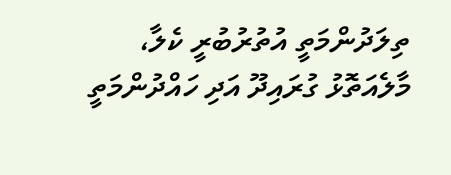ތިލަދުންމަތީ އުތުރުބުރީ ކެލާ، މާލެއަތޮޅު ގުރައިދޫ އަދި ހައްދުންމަތީ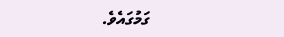ގަމުގައެވެ.